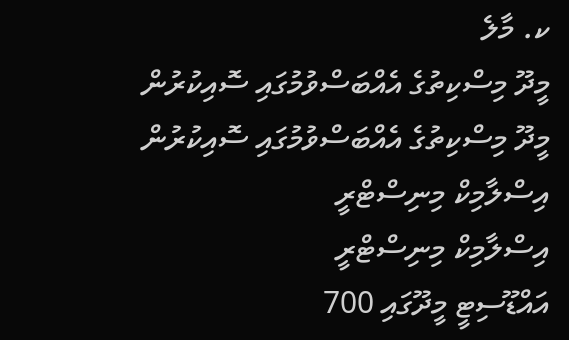ކ. މާލެ
މީދޫ މިސްކިތުގެ އެއްބަސްވުމުގައި ސޮއިކުރުން
މީދޫ މިސްކިތުގެ އެއްބަސްވުމުގައި ސޮއިކުރުން
އިސްލާމިކް މިނިސްޓްރީ
އިސްލާމިކް މިނިސްޓްރީ
އައްޑޫސިޓީ މީދޫގައި 700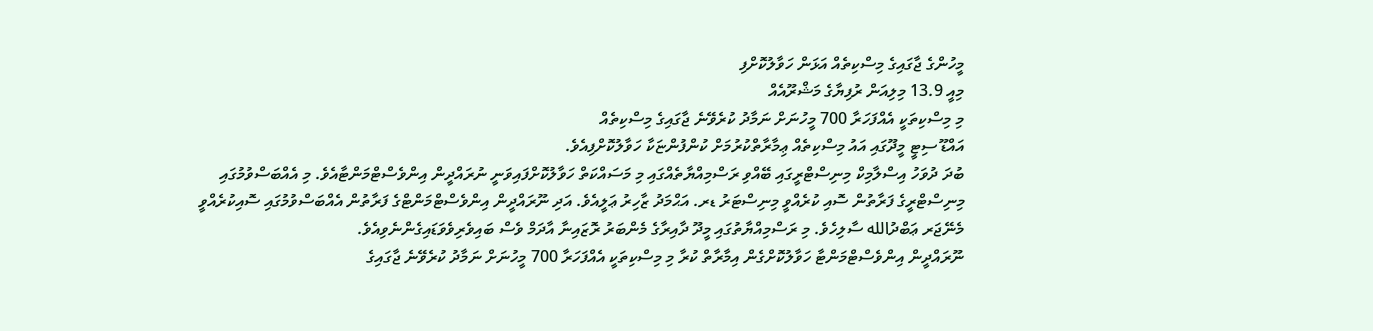މީހުންގެ ޖާގައިގެ މިސްކިތެއް އަޅަން ހަވާލުކޮށްފި
މިއީ 13.9 މިލިއަން ރުފިޔާގެ މަޝްރޫއެއް
މި މިސްކިތަކީ އެއްފަހަރާ 700 މީހުނަށް ނަމާދު ކުރެވޭނެ ޖާގައިގެ މިސްކިތެއް
އައްޑޫ ސިޓީ މީދޫގައި އައު މިސްކިތެއް ޢިމާރާތްކުރުމަށް ކުންފުންޏަކާ ހަވާލުކޮށްފިއެވެ.
ބުދަ ދުވަހު އިސްލާމިކް މިނިސްޓްރީގައި ބޭއްވި ރަސްމިއްޔާތެއްގައި މި މަސައްކަތް ހަވާލުކޮށްފައިވަނީ ނުރައްދީން އިންވެސްޓްމަންޓާއެވެ. މި އެއްބަސްވުމުގައި މިނިސްޓްރީގެ ފަރާތުން ސޮއި ކުރެއްވީ މިނިސްޓަރު ޑރ. އަޙްމަދު ޒާހިރު ޢަލީއެވެ. އަދި ނޫރައްދީން އިންވެސްޓްމަންޓްގެ ފަރާތުން އެއްބަސްވުމުގައި ސޮއިކުރެއްވީ މެނޭޖަރ ޢަބްދުالله ސާލިހެވެ. މި ރަސްމިއްޔާތުގައި މީދޫ ދާއިރާގެ މެންބަރު ރޮޒައިނާ އާދަމް ވެސް ބައިވެރިވެވަޑައިގެންނެވިއެވެ.
ނޫރައްދީން އިންވެސްޓްމަންޓާ ހަވާލުކޮށްގެން އިމާރާތް ކުރާ މި މިސްކިތަކީ އެއްފަހަރާ 700 މީހުނަށް ނަމާދު ކުރެވޭނެ ޖާގައިގެ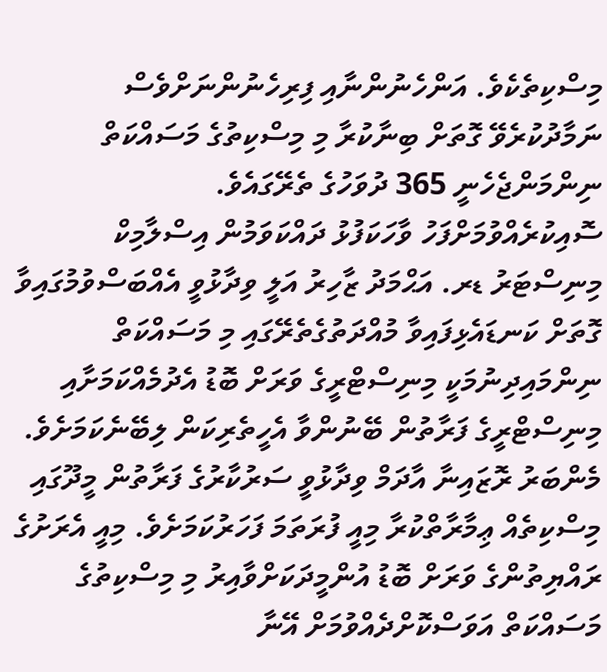މިސްކިތެކެވެ. އަންހެނުންނާއި ފިރިހެނުންނަށްވެސް ނަމާދުކުރެވޭ ގޮތަށް ބިނާކުރާ މި މިސްކިތުގެ މަސައްކަތް ނިންމަންޖެހެނީ 365 ދުވަހުގެ ތެރޭގައެވެ.
ސޮއިކުރެއްވުމަށްފަހު ވާހަކަފުޅު ދައްކަވަމުން އިސްލާމިކް މިނިސްޓަރު ޑރ. އަޙްމަދު ޒާހިރު އަލީ ވިދާޅުވީ އެއްބަސްވުމުގައިވާ ގޮތަށް ކަނޑައެޅިފައިވާ މުއްދަތުގެތެރޭގައި މި މަސައްކަތް ނިންމައިދިނުމަކީ މިނިސްޓްރީގެ ވަރަށް ބޮޑު އެދުމެއްކަމަށާއި މިނިސްޓްރީގެ ފަރާތުން ބޭނުންވާ އެހީތެރިކަން ލިބޭނެކަމަށެވެ.
މެންބަރު ރޮޒައިނާ އާދަމް ވިދާޅުވީ ސަރުކާރުގެ ފަރާތުން މީދޫގައި މިސްކިތެއް ޢިމާރާތްކުރާ މިއީ ފުރަތަމަ ފަހަރުކަމަށެވެ. މިއީ އެރަށުގެ ރައްޔިތުންގެ ވަރަށް ބޮޑު އުންމީދަކަށްވާއިރު މި މިސްކިތުގެ މަސައްކަތް އަވަސްކޮށްދެއްވުމަށް އޭނާ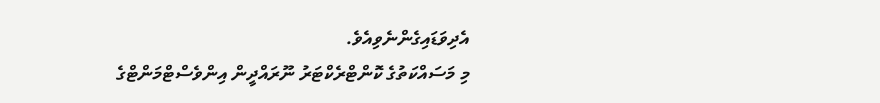އެދިވަޑައިގެންނެވިއެވެ.
މި މަސައްކަތުގެ ކޮންޓްރެކްޓަރު ނޫރައްދީން އިންވެސްޓްމަންޓްގެ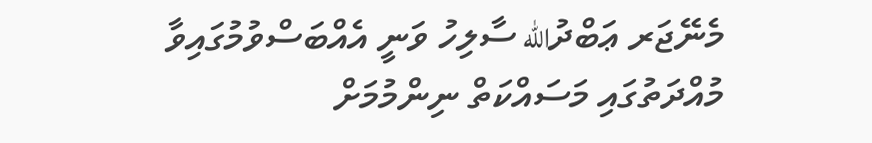މެނޭޖަރ ޢަބްދުالله ސާލިހު ވަނީ އެއްބަސްވުމުގައިވާ މުއްދަތުގައި މަސައްކަތް ނިންމުމަށް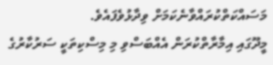މަސައްކަތްކުރައްވާނެކަމަށް ވިދާޅުވެފައެވެ.
މީދޫގައި އިމާރާތްކުރަން އެއްބަސްވި މި މިސްކިތަކީ ސަރުކާރުގެ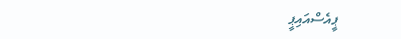ޕީއެސްއައިޕީ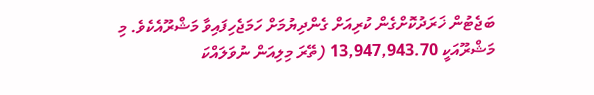ބަޖެޓުން ޚަރަދުކޮށްގެން ކުރިއަށް ގެންދިޔުމަށް ހަމަޖެހިފައިވާ މަޝްރޫއެކެވެ. މި މަޝްރޫއަކީ 13,947,943.70 (ތޭރަ މިލިއަން ނުވަލައްކަ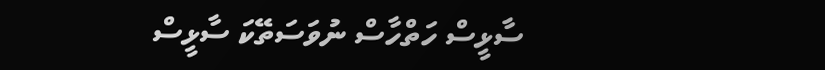ސާޅީސް ހަތްހާސް ނުވަސަތޭކަ ސާޅީސް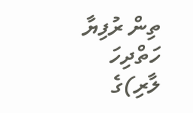ތިން ރުފިޔާ ހަތްދިހަ ލާރި)ގެ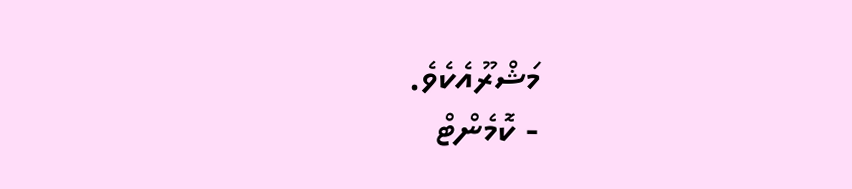މަޝްރޫއެކެވެ.
- ކޮމެންޓް